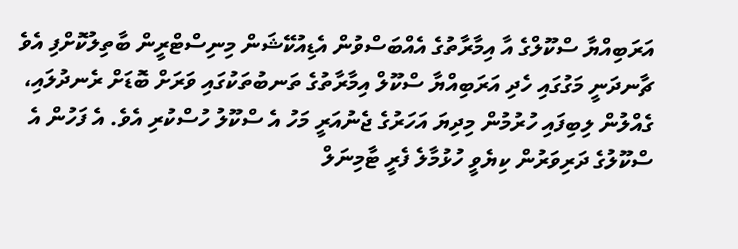އަރަބިއްޔާ ސްކޫލްގެ އާ އިމާރާތުގެ އެއްބަސްވުން އެޑިއުކޭޝަން މިނިސްޓްރީން ބާތިލުކޮށްފި އެވެ
ޗާނދަނީ މަގުގައި ހެދި އަރަބިއްޔާ ސްކޫލް އިމާރާތުގެ ތަނބުތަކުގައި ވަރަށް ބޮޑަށް ރެނދުލައި، ގެއްލުން ލިބިފައި ހުރުމުން މިދިޔަ އަހަރުގެ ޖެނުއަރީ މަހު އެ ސްކޫލު ހުސްކުރި އެވެ. އެ ފަހުން އެ ސްކޫލުގެ ދަރިވަރުން ކިޔެވީ ހުޅުމާލެ ފެރީ ޓާމިނަލް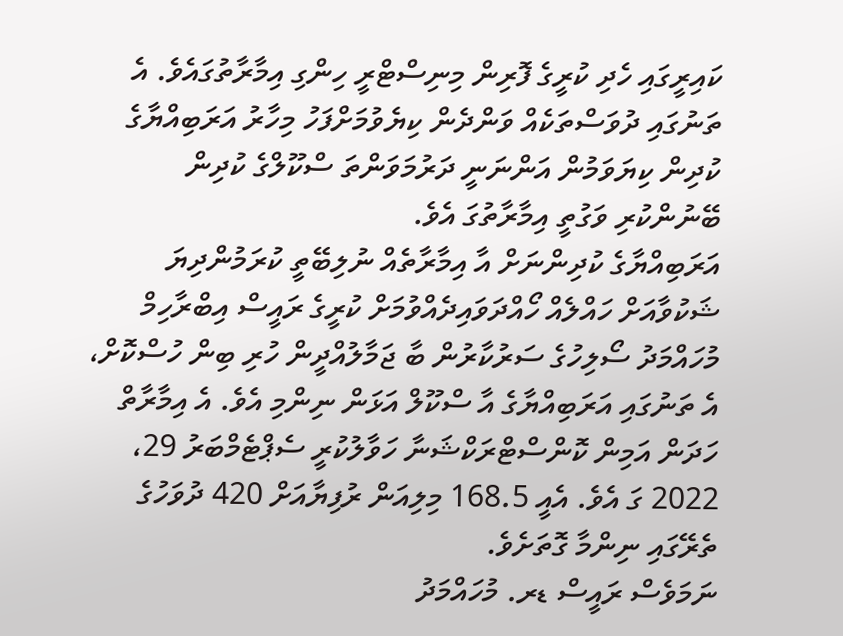ކައިރީގައި ހެދި ކުރީގެ ފޮރިން މިނިސްޓްރީ ހިންގި އިމާރާތުގައެވެ. އެ ތަނުގައި ދުވަސްތަކެއް ވަންދެން ކިޔެވުމަށްފަހު މިހާރު އަރަބިއްޔާގެ ކުދިން ކިޔަވަމުން އަންނަނީ ދަރުމަވަންތަ ސްކޫލްގެ ކުދިން ބޭނުންކުރި ވަގުތީ އިމާރާތުގަ އެވެ.
އަރަބިއްޔާގެ ކުދިންނަށް އާ އިމާރާތެއް ނުލިބޭތީ ކުރަމުންދިޔަ ޝަކުވާއަށް ހައްލެއް ހޯއްދަވައިދެއްވުމަށް ކުރީގެ ރައީސް އިބްރާހިމް މުހައްމަދު ސޯލިހުގެ ސަރުކާރުން ބާ ޖަމާލުއްދީން ހުރި ބިން ހުސްކޮށް، އެ ތަނުގައި އަރަބިއްޔާގެ އާ ސްކޫލް އަޅަން ނިންމި އެވެ. އެ އިމާރާތް ހަދަން އަމިން ކޮންސްޓްރަކްޝަނާ ހަވާލުކުރީ ސެޕްޓެމްބަރު 29، 2022 ގަ އެވެ. އެއީ 168.5 މިލިއަން ރުފިޔާއަށް 420 ދުވަހުގެ ތެރޭގައި ނިންމާ ގޮތަށެވެ.
ނަމަވެސް ރައީސް ޑރ. މުހައްމަދު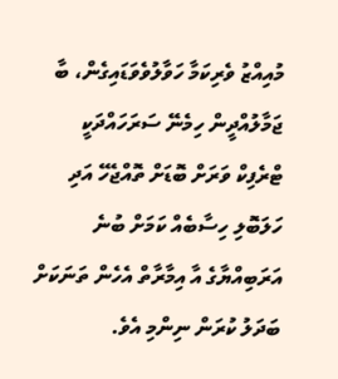މުއިއްޒު ވެރިކަމާ ހަވާލުވެވަޑައިގެން، ބާ ޖަމާލުއްދީން ހިމެނޭ ސަރަހައްދަކީ ޓްރެފިކް ވަރަށް ބޮޑަށް ތޮއްޖެހޭ އަދި ހަލަބޮލި ހިސާބެއް ކަމަށް ބުނެ އަރަބިއްޔާގެ އާ އިމާރާތް އެހެން ތަނަކަށް ބަދަލު ކުރަން ނިންމި އެވެ.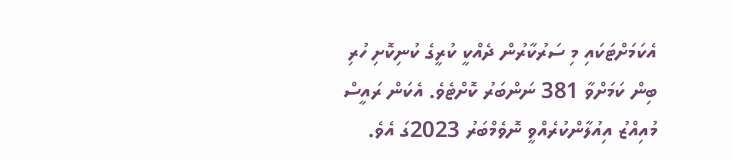އެކަމަށްޓަކައި މި ސަރުކާރުން ދެއްކީ ކުރީގެ ކުނިކޮށި ހުރި ބިން ކަމަށްވާ 381 ނަންބަރު ކޮށްޓެވެ. އެކަން ރައީސް މުއިއްޒު އިއުލާންކުރެއްވީ ނޮވެމްބަރު 2023ގަ އެވެ.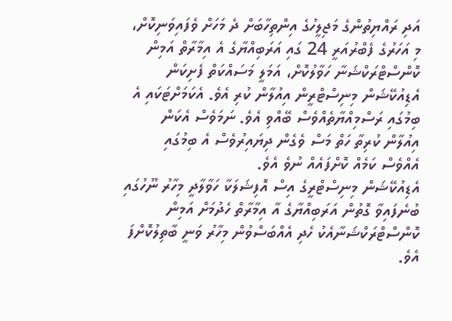އަދި ރައްޔިތުންގެ މަޖިލީހުގެ އިންތިހާބަށް ދެ މަހަށް ވެފައިވަނިކޮށް، މި އަހަރުގެ ފެބްރުއަރީ 24 ގައި އަރަބިއްޔާގެ އެ އިމާރާތް އަމިން ކޮންސްޓްރަކްޝަނާ ހަވާލުކޮށް، އަމަލީ މަސައްކަތް ފެށިކަން އެޑިއުކޭޝަން މިނިސްޓްރީން އިއުލާން ކުރި އެވެ. އެކަމަށްޓަކައި އެ ބިމުގައި ރަސްމިއްޔާތެއްވެސް ބޭއްވި އެވެ. ނަމަވެސް އެކަން އިއުލާން ކުރިތާ ހަތް މަސް ވެގެން ދިޔައިރުވެސް އެ ބިމުގައި އެއްވެސް ކަމެއް ކޮށްފައެއް ނުވެ އެވެ.
އެޑިއުކޭޝަން މިނިސްޓްރީގެ އިސް އޮފިޝަލަކާ ހަވާލާދީ މިހާރު ނޫހުގައި ބުނެފައިވާ ގޮތުން އަރަބިއްޔާގެ އާ އިމާރާތް ހެދުމަށް އަމިން ކޮންސްޓްރަކްޝަނާއެކު ހެދި އެއްބަސްވުން މިހާރު ވަނީ ބާތިލުކޮށްފަ އެވެ.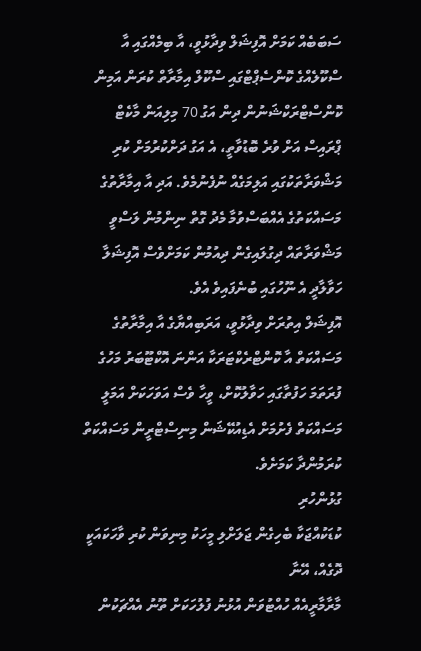ސަބަބެއް ކަމަށް އޮފިޝަލް ވިދާޅުވީ، އާ ބިމެއްގައި އާ ސްކޫލެއްގެ ކޮންސެޕްޓްގައި ސްކޫލް އިމާރާތް ކުރަން އަމިން ކޮންސްޓްރަކްޝަނުން ދިން އަގު 70 މިލިއަން މާކެޓް ޕްރައިސް އަށް ވުރެ ބޮޑުވާތީ، އެ އަގު ދަށްކުރުމަށް ކުރި މަޝްވަރާތަކުގައި އަލިމަގެއް ނުފެނުމެވެ. އަދި އާ އިމާރާތުގެ މަސައްކަތުގެ އެއްބަސްވުމާ މެދު ގޮތް ނިންމުން ލަސްވީ މަޝްވަރާތައް ދިގުލައިގެން ދިއުމުން ކަމަށްވެސް އޮފިޝަލާ ހަވާލާދީ އެ ނޫހުގައި ބުނެފައިވެ އެވެ.
އޮފިޝަލް އިތުރަށް ވިދާޅުވީ، އަރަބިއްޔާގެ އާ އިމާރާތުގެ މަސައްކަތް އާ ކޮންޓްރެކްޓަރަކާ އަންނަ އޮކްޓޫބަރު މަހުގެ ފުރަތަމަ ހަފުތާގައި ހަވާލުކޮށް، ވީހާ ވެސް އަވަހަކަށް އަމަލީ މަސައްކަތް ފެށުމަށް އެޑިއުކޭޝަން މިނިސްޓްރީން މަސައްކަތް ކުރަމުންދާ ކަމަށެވެ.
ގުޅުންހުރި
ކުޑަކުއްޖަކާ ބެހިގެން ޖަލަށްލި މީހަކު މިނިވަން ކުރި ވާހަކައަކީ ދޮގެއް، އޭނާ
މާރާމާރީއެއް ހުއްޓުވަން އުޅުނު ފުލުހަކަށް ތޫނު އެއްޗަކުން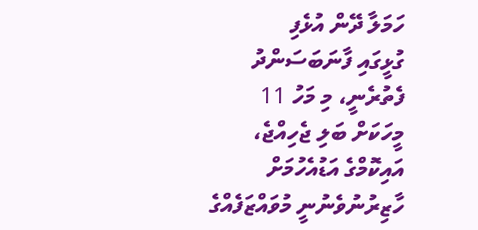ހަމަލާ ދޭން އުޅެފި
ގުޅީގައި ފާނަބަސަންދު ފެތުރެނީ، މި މަހު 11 މީހަކަށް ބަލި ޖެހިއްޖެ،
އައިކޮމްގެ އަޑުއެހުމަށް ހާޒިރުނުވެނުނީ މުވައްޒަފެއްގެ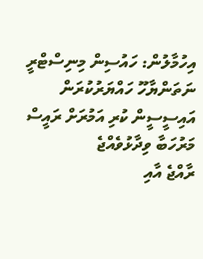އިހުމާލުން: ހައުސިން މިނިސްޓްރީ
ނަތަންޔާހޫ ހައްޔަރުކުރަން އައިސީސީން ކުރި އަމުރަށް ރައީސް މަރުހަބާ ވިދާޅުވެއްޖެ
ރާއްޖެ އާއި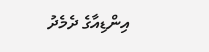އިންޑިއާގެ ދެމެދު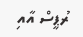ރުޕީސް އާއި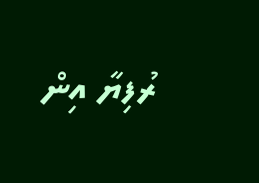ރުފިޔާ އިން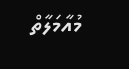މުއާމަލާތް